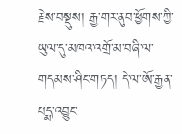རྗེས་བསྡུས། རྒྱ་གར་ནུབ་ཕྱོགས་ཀྱི་ཡུལ་དུ་མཁའ་འགྲོ་མ་བཞི་ལ་གདམས་ཤིང་གཏད། དེ་ལ་ཨོ་རྒྱན་པདྨ་འབྱུང་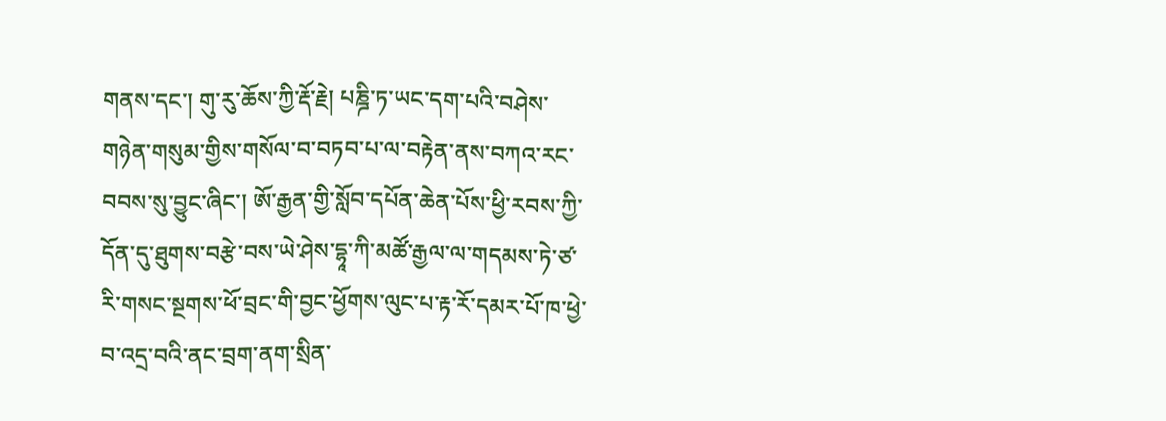གནས་དང་། གུ་རུ་ཆོས་ཀྱི་རྡོ་རྗེ། པཎྜི་ཏ་ཡང་དག་པའི་བཤེས་གཉེན་གསུམ་གྱིས་གསོལ་བ་བཏབ་པ་ལ་བརྟེན་ནས་བཀའ་རང་བབས་སུ་བྱུང་ཞིང་། ཨོ་རྒྱན་གྱི་སློབ་དཔོན་ཆེན་པོས་ཕྱི་རབས་ཀྱི་དོན་དུ་ཐུགས་བརྩེ་བས་ཡེ་ཤེས་དྷཱ་ཀི་མཚོ་རྒྱལ་ལ་གདམས་ཏེ་ཙ་རི་གསང་སྔགས་ཕོ་བྲང་གི་བྱང་ཕྱོགས་ལུང་པ་རྟ་རོ་དམར་པོ་ཁ་ཕྱེ་བ་འདྲ་བའི་ནང་བྲག་ནག་སྲིན་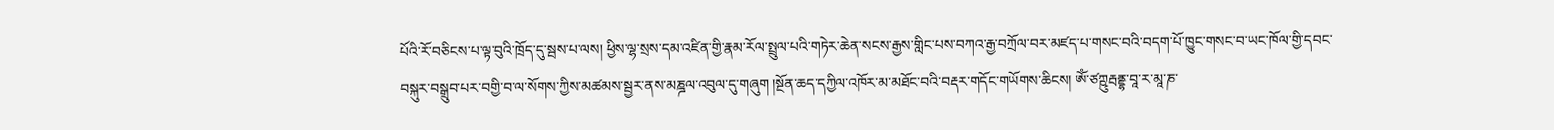པོའི་རོ་བཅིངས་པ་ལྟ་བུའི་ཁྲོད་དུ་སྦས་པ་ལས། ཕྱིས་ལྷ་སྲས་དམ་འཛིན་གྱི་རྣམ་རོལ་སྤྲུལ་པའི་གཏེར་ཆེན་སངས་རྒྱས་གླིང་པས་བཀའ་རྒྱ་བཀྲོལ་བར་མཛད་པ་གསང་བའི་བདག་པོ་ཁྱུང་གསང་བ་ཡང་ཁོལ་གྱི་དབང་བསྐུར་བསྒྲུབ་པར་བགྱི་བ་ལ་སོགས་ཀྱིས་མཚམས་སྦྱར་ནས་མཎྜལ་འབུལ་དུ་གཞུག །སྔོན་ཆད་དཀྱིལ་འཁོར་མ་མཐོང་བའི་བརྡར་གདོང་གཡོགས་ཆིངས། ཨོཾ་ཙཀྵུརྦནྡྷ་བཱ་ར་མཱ་ཎ་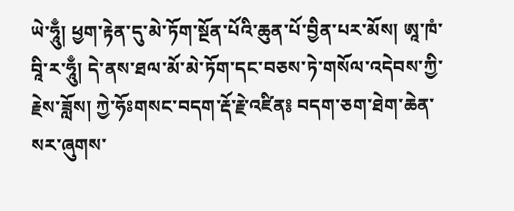ཡེ་ཧཱུྃ། ཕྱག་རྟེན་དུ་མེ་ཏོག་སྔོན་པོའི་ཆུན་པོ་བྱིན་པར་མོས། ཨཱ་ཁཾ་བཱི་ར་ཧཱུྃ། དེ་ནས་ཐལ་མོ་མེ་ཏོག་དང་བཅས་ཏེ་གསོལ་འདེབས་ཀྱི་རྗེས་ཟློས། ཀྱེ་ཧོཿགསང་བདག་རྡོ་རྗེ་འཛིན༔ བདག་ཅག་ཐེག་ཆེན་སར་ཞུགས་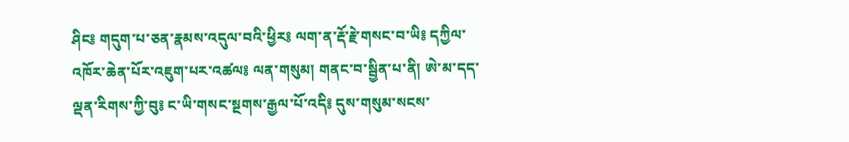ཤིང༔ གདུག་པ་ཅན་རྣམས་འདུལ་བའི་ཕྱིར༔ ལག་ན་རྡོ་རྗེ་གསང་བ་ཡི༔ དཀྱིལ་འཁོར་ཆེན་པོར་འཇུག་པར་འཚལ༔ ལན་གསུམ། གནང་བ་སྦྱིན་པ་ནི། ཨེ་མ་དད་ལྡན་རིགས་ཀྱི་བུ༔ ང་ཡི་གསང་སྔགས་རྒྱལ་པོ་འདི༔ དུས་གསུམ་སངས་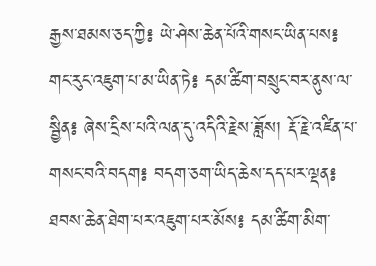རྒྱས་ཐམས་ཅད་ཀྱི༔ ཡེ་ཤེས་ཆེན་པོའི་གསང་ཡིན་པས༔ གང་རུང་འཇུག་པ་མ་ཡིན་ཏེ༔ དམ་ཚིག་བསྲུང་བར་ནུས་ལ་སྦྱིན༔ ཞེས་དྲིས་པའི་ལན་དུ་འདིའི་རྗེས་ཟློས། རྡོ་རྗེ་འཛིན་པ་གསང་བའི་བདག༔ བདག་ཅག་ཡིད་ཆེས་དད་པར་ལྡན༔ ཐབས་ཆེན་ཐེག་པར་འཇུག་པར་མོས༔ དམ་ཚིག་མིག་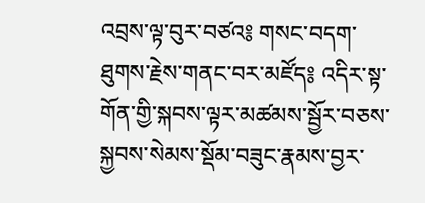འབྲས་ལྟ་བུར་བཙའ༔ གསང་བདག་ཐུགས་རྗེས་གནང་བར་མཛོད༔ འདིར་སྟ་གོན་གྱི་སྐབས་ལྟར་མཚམས་སྦྱོར་བཅས་སྐྱབས་སེམས་སྡོམ་བཟུང་རྣམས་བྱར་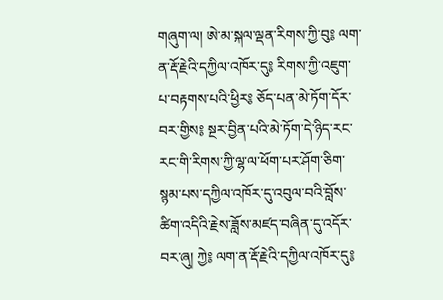གཞུག་ལ། ཨེ་མ་སྐལ་ལྡན་རིགས་ཀྱི་བུ༔ ལག་ན་རྡོ་རྗེའི་དཀྱིལ་འཁོར་དུ༔ རིགས་ཀྱི་འཇུག་པ་བརྟགས་པའི་ཕྱིར༔ ཅོད་པན་མེ་ཏོག་དོར་བར་གྱིས༔ སྔར་བྱིན་པའི་མེ་ཏོག་དེ་ཉིད་རང་རང་གི་རིགས་ཀྱི་ལྷ་ལ་ཕོག་པར་ཤོག་ཅིག་སྙམ་པས་དཀྱིལ་འཁོར་དུ་འབུལ་བའི་བློས་ཚིག་འདིའི་རྗེས་ཟློས་མཛད་བཞིན་དུ་འདོར་བར་ཞུ། ཀྱེ༔ ལག་ན་རྡོ་རྗེའི་དཀྱིལ་འཁོར་དུ༔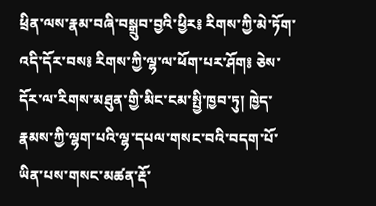ཕྲིན་ལས་རྣམ་བཞི་བསྒྲུབ་བྱའི་ཕྱིར༔ རིགས་ཀྱི་མེ་ཏོག་འདི་དོར་བས༔ རིགས་ཀྱི་ལྷ་ལ་ཕོག་པར་ཤོག༔ ཅེས་དོར་ལ་རིགས་མཐུན་གྱི་མིང་ངམ་སྤྱི་ཁྱབ་ཏུ། ཁྱེད་རྣམས་ཀྱི་ལྷག་པའི་ལྷ་དཔལ་གསང་བའི་བདག་པོ་ཡིན་པས་གསང་མཚན་རྡོ་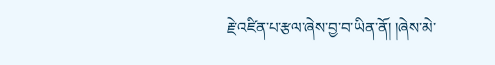རྗེ་འཛིན་པ་རྩལ་ཞེས་བྱ་བ་ཡིན་ནོ། །ཞེས་མེ་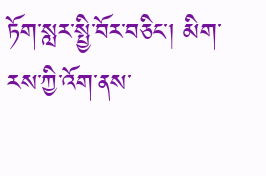ཏོག་སླར་སྤྱི་བོར་བཅིང་། མིག་རས་ཀྱི་འོག་ནས་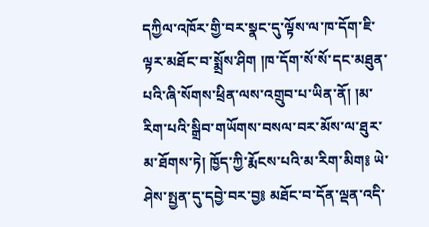དཀྱིལ་འཁོར་གྱི་བར་སྣང་དུ་ལྟོས་ལ་ཁ་དོག་ཇི་ལྟར་མཐོང་བ་སྨྲོས་ཤིག །ཁ་དོག་སོ་སོ་དང་མཐུན་པའི་ཞི་སོགས་ཕྲིན་ལས་འགྲུབ་པ་ཡིན་ནོ། །མ་རིག་པའི་སྒྲིབ་གཡོགས་བསལ་བར་མོས་ལ་ཐུར་མ་ཐོགས་ཏེ། ཁྱོད་ཀྱི་རྨོངས་པའི་མ་རིག་མིག༔ ཡེ་ཤེས་སྤྱན་དུ་དབྱེ་བར་བྱ༔ མཐོང་བ་དོན་ལྡན་འདི་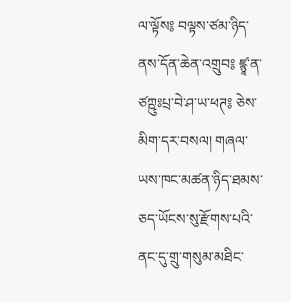ལ་ལྟོས༔ བལྟས་ཙམ་ཉིད་ནས་དོན་ཆེན་འགྲུབ༔ ཛྙཱ་ན་ཙཀྵུཿཔྲ་བེ་ཤ་ཡ་ཕཊ༔ ཅེས་མིག་དར་བསལ། གཞལ་ཡས་ཁང་མཚན་ཉིད་ཐམས་ཅད་ཡོངས་སུ་རྫོགས་པའི་ནང་དུ་གྲུ་གསུམ་མཐིང་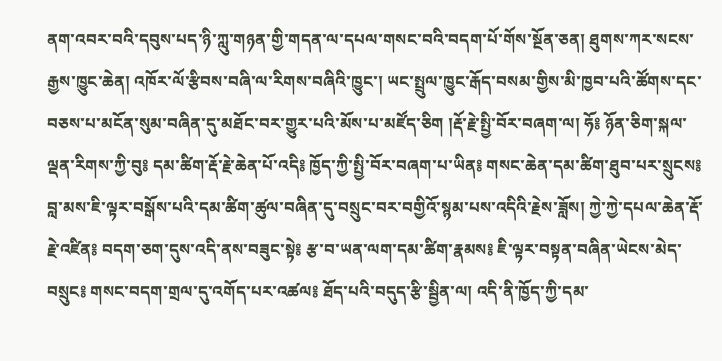ནག་འབར་བའི་དབུས་པད་ཉི་ཀླུ་གཉན་གྱི་གདན་ལ་དཔལ་གསང་བའི་བདག་པོ་གོས་སྔོན་ཅན། ཐུགས་ཀར་སངས་རྒྱས་ཁྱུང་ཆེན། འཁོར་ལོ་རྩིབས་བཞི་ལ་རིགས་བཞིའི་ཁྱུང་། ཡང་སྤྲུལ་ཁྱུང་རྒོད་བསམ་གྱིས་མི་ཁྱབ་པའི་ཚོགས་དང་བཅས་པ་མངོན་སུམ་བཞིན་དུ་མཐོང་བར་གྱུར་པའི་མོས་པ་མཛོད་ཅིག །རྡོ་རྗེ་སྤྱི་བོར་བཞག་ལ། ཧོ༔ ཉོན་ཅིག་སྐལ་ལྡན་རིགས་ཀྱི་བུ༔ དམ་ཚིག་རྡོ་རྗེ་ཆེན་པོ་འདི༔ ཁྱོད་ཀྱི་སྤྱི་བོར་བཞག་པ་ཡིན༔ གསང་ཆེན་དམ་ཚིག་ཐུབ་པར་སྲུངས༔ བླ་མས་ཇི་ལྟར་བསྒོས་པའི་དམ་ཚིག་ཚུལ་བཞིན་དུ་བསྲུང་བར་བགྱིའོ་སྙམ་པས་འདིའི་རྗེས་ཟློས། ཀྱེ་ཀྱེ་དཔལ་ཆེན་རྡོ་རྗེ་འཛིན༔ བདག་ཅག་དུས་འདི་ནས་བཟུང་སྟེ༔ རྩ་བ་ཡན་ལག་དམ་ཚིག་རྣམས༔ ཇི་ལྟར་བསྟན་བཞིན་ཡེངས་མེད་བསྲུང༔ གསང་བདག་གྲལ་དུ་འགོད་པར་འཚལ༔ ཐོད་པའི་བདུད་རྩི་སྦྱིན་ལ། འདི་ནི་ཁྱོད་ཀྱི་དམ་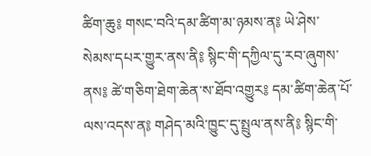ཚིག་ཆུ༔ གསང་བའི་དམ་ཚིག་མ་ཉམས་ན༔ ཡེ་ཤེས་སེམས་དཔར་གྱུར་ནས་ནི༔ སྙིང་གི་དཀྱིལ་དུ་རབ་ཞུགས་ནས༔ ཚེ་གཅིག་ཐེག་ཆེན་ས་ཐོབ་འགྱུར༔ དམ་ཚིག་ཆེན་པོ་ལས་འདས་ན༔ གཤེད་མའི་ཁྱུང་དུ་སྤྲུལ་ནས་ནི༔ སྙིང་གི་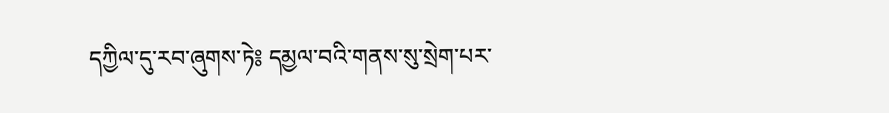དཀྱིལ་དུ་རབ་ཞུགས་ཏེ༔ དམྱལ་བའི་གནས་སུ་སྲེག་པར་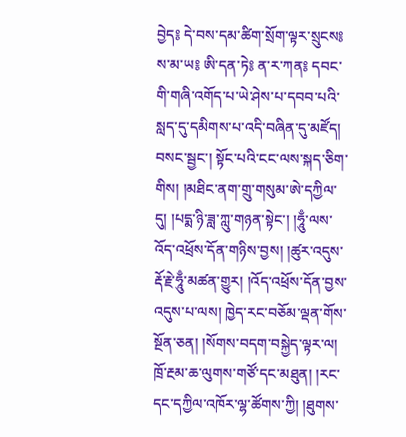བྱེད༔ དེ་བས་དམ་ཚིག་སྲོག་ལྟར་སྲུངས༔ ས་མ་ཡ༔ ཨི་དན་ཏེ༔ ན་ར་ཀན༔ དབང་གི་གཞི་འགོད་པ་ཡེ་ཤེས་པ་དབབ་པའི་སླད་དུ་དམིགས་པ་འདི་བཞིན་དུ་མཛོད། བསང་སྦྱང་། སྟོང་པའི་ངང་ལས་སྐད་ཅིག་གིས། །མཐིང་ནག་གྲུ་གསུམ་ཨེ་དཀྱིལ་དུ། །པདྨ་ཉི་ཟླ་ཀླུ་གཉན་སྟེང་། །ཧཱུྃ་ལས་འོད་འཕྲོས་དོན་གཉིས་བྱས། །ཚུར་འདུས་རྡོ་རྗེ་ཧཱུྃ་མཚན་གྱུར། །འོད་འཕྲོས་དོན་བྱས་འདུས་པ་ལས། ཁྱེད་རང་བཅོམ་ལྡན་གོས་སྔོན་ཅན། །སོགས་བདག་བསྐྱེད་ལྟར་ལ། ཁྲོ་རྔམ་ཆ་ལུགས་གཙོ་དང་མཐུན། །རང་དང་དཀྱིལ་འཁོར་ལྷ་ཚོགས་ཀྱི། །ཐུགས་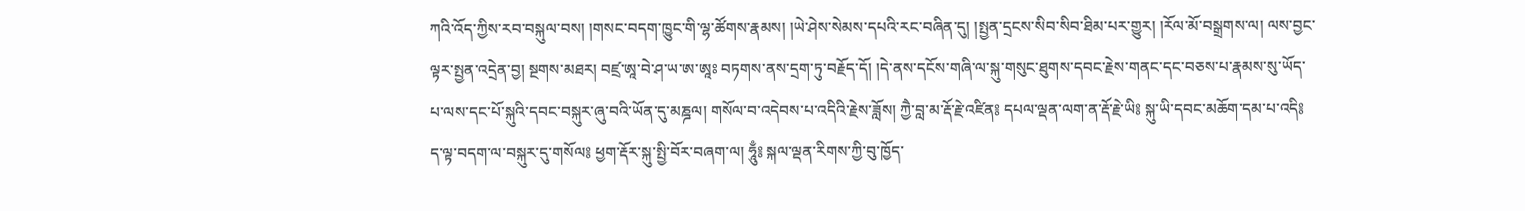ཀའི་འོད་ཀྱིས་རབ་བསྐུལ་བས། །གསང་བདག་ཁྱུང་གི་ལྷ་ཚོགས་རྣམས། །ཡེ་ཤེས་སེམས་དཔའི་རང་བཞིན་དུ། །སྤྱན་དྲངས་སིབ་སིབ་ཐིམ་པར་གྱུར། །རོལ་མོ་བསྒྲགས་ལ། ལས་བྱང་ལྟར་སྤྱན་འདྲེན་བྱ། སྔགས་མཐར། བཛྲ་ཨཱ་བེ་ཤ་ཡ་ཨ་ཨཱཿ བཏགས་ནས་དྲག་ཏུ་བརྗོད་དོ། །དེ་ནས་དངོས་གཞི་ལ་སྐུ་གསུང་ཐུགས་དབང་རྗེས་གནང་དང་བཅས་པ་རྣམས་སུ་ཡོད་པ་ལས་དང་པོ་སྐུའི་དབང་བསྐུར་ཞུ་བའི་ཡོན་དུ་མཎྜལ། གསོལ་བ་འདེབས་པ་འདིའི་རྗེས་ཟློས། ཀྱཻ་བླ་མ་རྡོ་རྗེ་འཛིན༔ དཔལ་ལྡན་ལག་ན་རྡོ་རྗེ་ཡི༔ སྐུ་ཡི་དབང་མཆོག་དམ་པ་འདི༔ ད་ལྟ་བདག་ལ་བསྐུར་དུ་གསོལ༔ ཕྱག་རྡོར་སྐུ་སྤྱི་བོར་བཞག་ལ། ཧཱུྃ༔ སྐལ་ལྡན་རིགས་ཀྱི་བུ་ཁྱོད་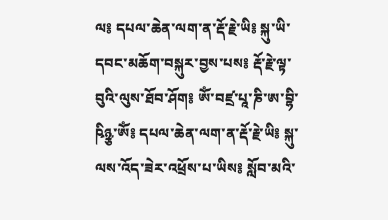ལ༔ དཔལ་ཆེན་ལག་ན་རྡོ་རྗེ་ཡི༔ སྐུ་ཡི་དབང་མཆོག་བསྐུར་བྱས་པས༔ རྡོ་རྗེ་ལྟ་བུའི་ལུས་ཐོབ་ཤོག༔ ཨོཾ་བཛྲ་པཱ་ཎི་ཨ་བྷི་ཥིཉྩ་ཨོཾ༔ དཔལ་ཆེན་ལག་ན་རྡོ་རྗེ་ཡི༔ སྐུ་ལས་འོད་ཟེར་འཕྲོས་པ་ཡིས༔ སློབ་མའི་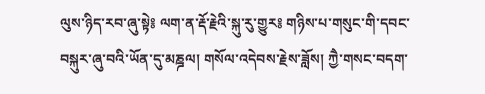ལུས་ཉིད་རབ་ཞུ་སྟེ༔ ལག་ན་རྡོ་རྗེའི་སྐུ་རུ་གྱུར༔ གཉིས་པ་གསུང་གི་དབང་བསྐུར་ཞུ་བའི་ཡོན་དུ་མཎྜལ། གསོལ་འདེབས་རྗེས་ཟློས། ཀྱཻ་གསང་བདག་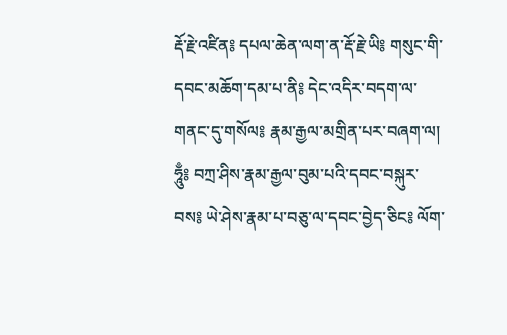རྡོ་རྗེ་འཛིན༔ དཔལ་ཆེན་ལག་ན་རྡོ་རྗེ་ཡི༔ གསུང་གི་དབང་མཆོག་དམ་པ་ནི༔ དེང་འདིར་བདག་ལ་གནང་དུ་གསོལ༔ རྣམ་རྒྱལ་མགྲིན་པར་བཞག་ལ། ཧཱུྃ༔ བཀྲ་ཤིས་རྣམ་རྒྱལ་བུམ་པའི་དབང་བསྐུར་བས༔ ཡེ་ཤེས་རྣམ་པ་བཅུ་ལ་དབང་བྱེད་ཅིང༔ ལོག་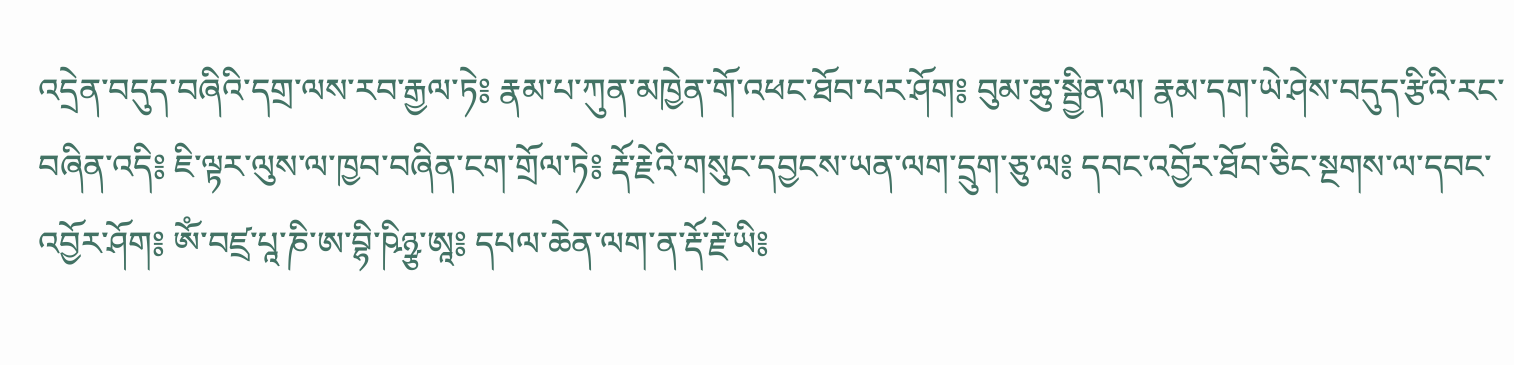འདྲེན་བདུད་བཞིའི་དགྲ་ལས་རབ་རྒྱལ་ཏེ༔ རྣམ་པ་ཀུན་མཁྱེན་གོ་འཕང་ཐོབ་པར་ཤོག༔ བུམ་ཆུ་སྦྱིན་ལ། རྣམ་དག་ཡེ་ཤེས་བདུད་རྩིའི་རང་བཞིན་འདི༔ ཇི་ལྟར་ལུས་ལ་ཁྱབ་བཞིན་ངག་གྲོལ་ཏེ༔ རྡོ་རྗེའི་གསུང་དབྱངས་ཡན་ལག་དྲུག་ཅུ་ལ༔ དབང་འབྱོར་ཐོབ་ཅིང་སྔགས་ལ་དབང་འབྱོར་ཤོག༔ ཨོཾ་བཛྲ་པཱ་ཎི་ཨ་བྷི་ཥིཉྩ་ཨཱ༔ དཔལ་ཆེན་ལག་ན་རྡོ་རྗེ་ཡི༔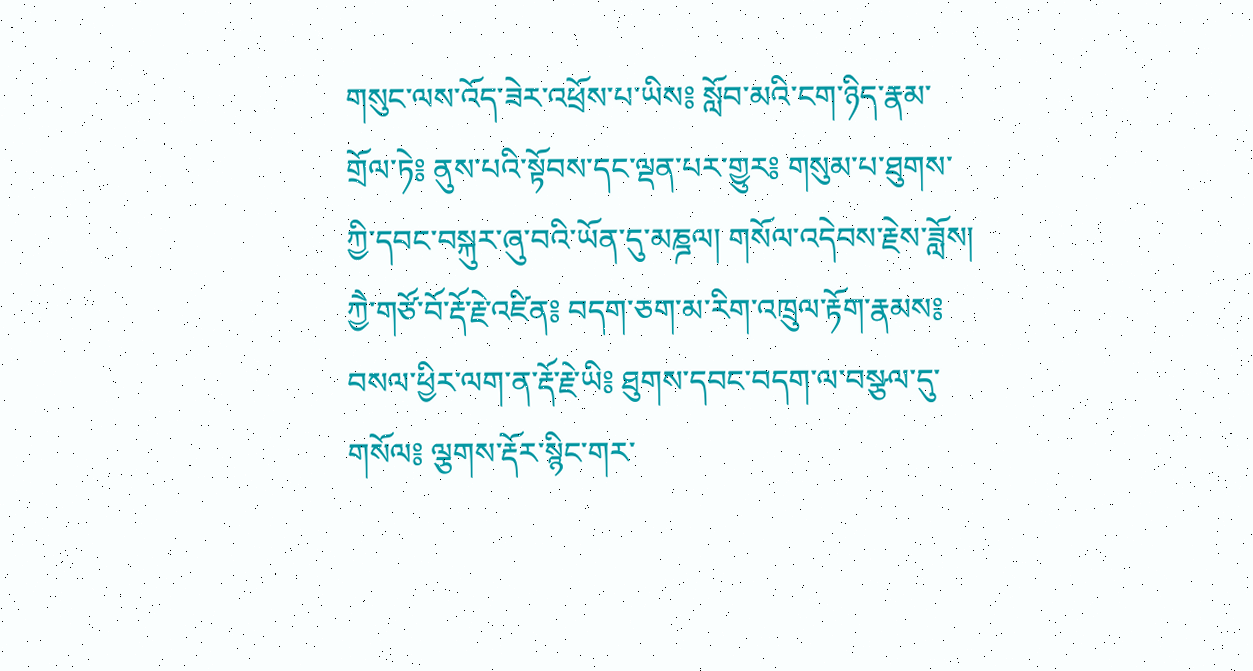གསུང་ལས་འོད་ཟེར་འཕྲོས་པ་ཡིས༔ སློབ་མའི་ངག་ཉིད་རྣམ་གྲོལ་ཏེ༔ ནུས་པའི་སྟོབས་དང་ལྡན་པར་གྱུར༔ གསུམ་པ་ཐུགས་ཀྱི་དབང་བསྐུར་ཞུ་བའི་ཡོན་དུ་མཎྜལ། གསོལ་འདེབས་རྗེས་ཟློས། ཀྱཻ་གཙོ་བོ་རྡོ་རྗེ་འཛིན༔ བདག་ཅག་མ་རིག་འཁྲུལ་རྟོག་རྣམས༔ བསལ་ཕྱིར་ལག་ན་རྡོ་རྗེ་ཡི༔ ཐུགས་དབང་བདག་ལ་བསྩལ་དུ་གསོལ༔ ལྕགས་རྡོར་སྙིང་གར་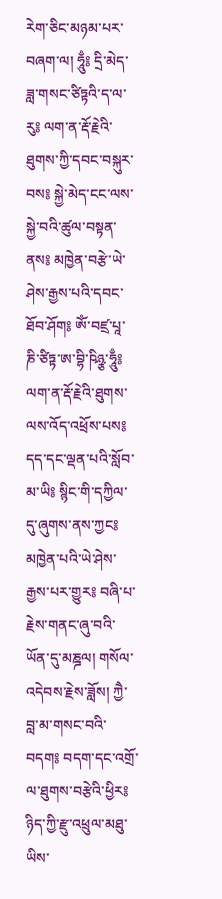རེག་ཅིང་མཉམ་པར་བཞག་ལ། ཧཱུྃ༔ དྲི་མེད་ཟླ་གསང་ཙིཏྟའི་ད་ལ་རུ༔ ལག་ན་རྡོ་རྗེའི་ཐུགས་ཀྱི་དབང་བསྐུར་བས༔ སྐྱེ་མེད་ངང་ལས་སྐྱེ་བའི་ཚུལ་བསྟན་ནས༔ མཁྱེན་བརྩེ་ཡེ་ཤེས་རྒྱས་པའི་དབང་ཐོབ་ཤོག༔ ཨོཾ་བཛྲ་པཱ་ཎི་ཙིཏྟ་ཨ་བྷི་ཥིཉྩ་ཧཱུྃ༔ ལག་ན་རྡོ་རྗེའི་ཐུགས་ལས་འོད་འཕྲོས་པས༔ དད་དང་ལྡན་པའི་སློབ་མ་ཡི༔ སྙིང་གི་དཀྱིལ་དུ་ཞུགས་ནས་ཀྱང༔ མཁྱེན་པའི་ཡེ་ཤེས་རྒྱས་པར་གྱུར༔ བཞི་པ་རྗེས་གནང་ཞུ་བའི་ཡོན་དུ་མཎྜལ། གསོལ་འདེབས་རྗེས་ཟློས། ཀྱཻ་བླ་མ་གསང་བའི་བདག༔ བདག་དང་འགྲོ་ལ་ཐུགས་བརྩེའི་ཕྱིར༔ ཉིད་ཀྱི་རྫུ་འཕྲུལ་མཐུ་ཡིས་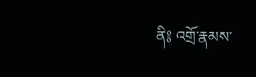ནི༔ འགྲོ་རྣམས་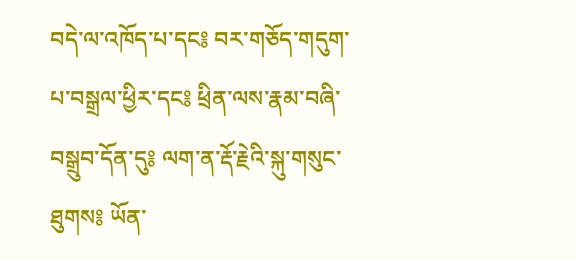བདེ་ལ་འཁོད་པ་དང༔ བར་གཅོད་གདུག་པ་བསྒྲལ་ཕྱིར་དང༔ ཕྲིན་ལས་རྣམ་བཞི་བསྒྲུབ་དོན་དུ༔ ལག་ན་རྡོ་རྗེའི་སྐུ་གསུང་ཐུགས༔ ཡོན་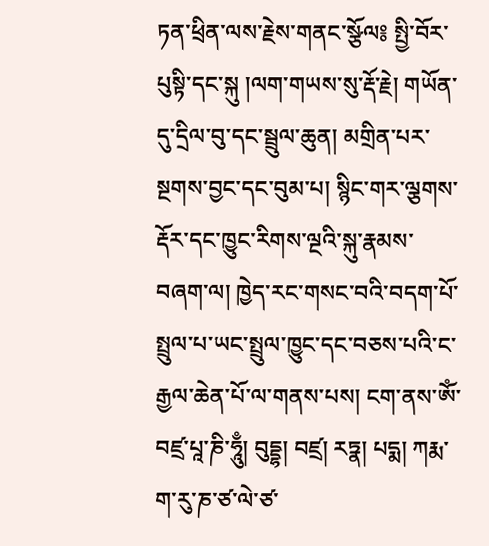ཏན་ཕྲིན་ལས་རྗེས་གནང་སྩོལ༔ སྤྱི་བོར་པུསྟི་དང་སྐུ །ལག་གཡས་སུ་རྡོ་རྗེ། གཡོན་དུ་དྲིལ་བུ་དང་སྦྲུལ་ཆུན། མགྲིན་པར་སྔགས་བྱང་དང་བུམ་པ། སྙིང་གར་ལྕགས་རྡོར་དང་ཁྱུང་རིགས་ལྔའི་སྐུ་རྣམས་བཞག་ལ། ཁྱེད་རང་གསང་བའི་བདག་པོ་སྤྲུལ་པ་ཡང་སྤྲུལ་ཁྱུང་དང་བཅས་པའི་ང་རྒྱལ་ཆེན་པོ་ལ་གནས་པས། ངག་ནས་ཨོཾ་བཛྲ་པཱ་ཎི་ཧཱུྃ། བུདྡྷ། བཛྲ། རཏྣ། པདྨ། ཀརྨ་ག་རུ་ཎ་ཙ་ལེ་ཙ་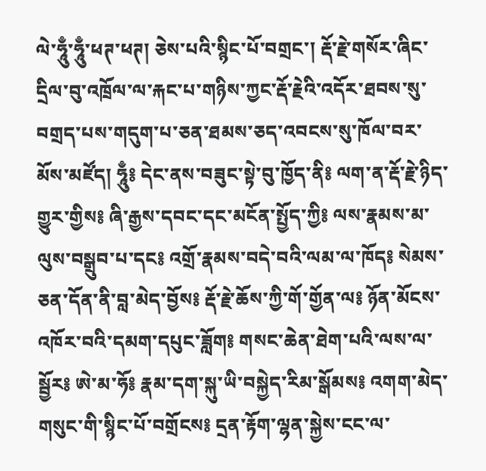ལེ་ཧཱུྃ་ཧཱུྃ་ཕཊ་ཕཊ། ཅེས་པའི་སྙིང་པོ་བགྲང་། རྡོ་རྗེ་གསོར་ཞིང་དྲིལ་བུ་འཁྲོལ་ལ་རྐང་པ་གཉིས་ཀྱང་རྡོ་རྗེའི་འདོར་ཐབས་སུ་བགྲད་པས་གདུག་པ་ཅན་ཐམས་ཅད་འབངས་སུ་ཁོལ་བར་མོས་མཛོད། ཧཱུྃ༔ དེང་ནས་བཟུང་སྟེ་བུ་ཁྱོད་ནི༔ ལག་ན་རྡོ་རྗེ་ཉིད་གྱུར་གྱིས༔ ཞི་རྒྱས་དབང་དང་མངོན་སྤྱོད་ཀྱི༔ ལས་རྣམས་མ་ལུས་བསྒྲུབ་པ་དང༔ འགྲོ་རྣམས་བདེ་བའི་ལམ་ལ་ཁོད༔ སེམས་ཅན་དོན་ནི་བླ་མེད་བྱོས༔ རྡོ་རྗེ་ཆོས་ཀྱི་གོ་གྱོན་ལ༔ ཉོན་མོངས་འཁོར་བའི་དམག་དཔུང་ཟློག༔ གསང་ཆེན་ཐེག་པའི་ལས་ལ་སྦྱོར༔ ཨེ་མ་ཧོ༔ རྣམ་དག་སྐུ་ཡི་བསྐྱེད་རིམ་སྒོམས༔ འགག་མེད་གསུང་གི་སྙིང་པོ་བགྲོངས༔ དྲན་རྟོག་ལྷན་སྐྱེས་ངང་ལ་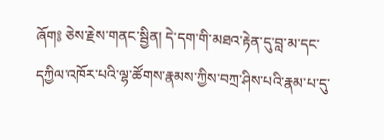ཞོག༔ ཅེས་རྗེས་གནང་སྦྱིན། དེ་དག་གི་མཐའ་རྟེན་དུ་བླ་མ་དང་དཀྱིལ་འཁོར་པའི་ལྷ་ཚོགས་རྣམས་ཀྱིས་བཀྲ་ཤིས་པའི་རྣམ་པ་དུ་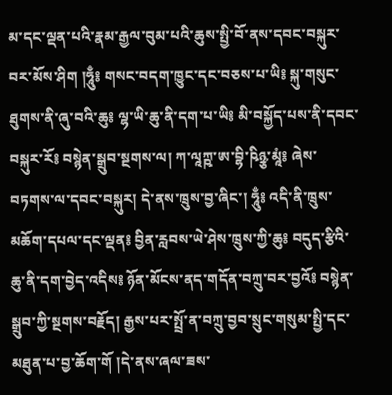མ་དང་ལྡན་པའི་རྣམ་རྒྱལ་བུམ་པའི་ཆུས་སྤྱི་བོ་ནས་དབང་བསྐུར་བར་མོས་ཤིག །ཧཱུྃ༔ གསང་བདག་ཁྱུང་དང་བཅས་པ་ཡི༔ སྐུ་གསུང་ཐུགས་ནི་ཞུ་བའི་ཆུ༔ ལྷ་ཡི་ཆུ་ནི་དག་པ་ཡི༔ མི་བསྐྱོད་པས་ནི་དབང་བསྐུར་རོ༔ བསྙེན་སྒྲུབ་སྔགས་ལ། ཀ་ལཱཀྵ་ཨ་བྷི་ཥིཉྩ་མཱཾ༔ ཞེས་བཏགས་ལ་དབང་བསྐུར། དེ་ནས་ཁྲུས་བྱ་ཞིང་། ཧཱུྃ༔ འདི་ནི་ཁྲུས་མཆོག་དཔལ་དང་ལྡན༔ བྱིན་རླབས་ཡེ་ཤེས་ཁྲུས་ཀྱི་ཆུ༔ བདུད་རྩིའི་ཆུ་ནི་དག་བྱེད་འདིས༔ ཉོན་མོངས་ནད་གདོན་བཀྲུ་བར་བྱའོ༔ བསྙེན་སྒྲུབ་ཀྱི་སྔགས་བརྗོད། རྒྱས་པར་སྤྲོ་ན་བཀྲུ་བྱབ་སྲུང་གསུམ་སྤྱི་དང་མཐུན་པ་བྱ་ཆོག་གོ །དེ་ནས་ཞལ་ཟས་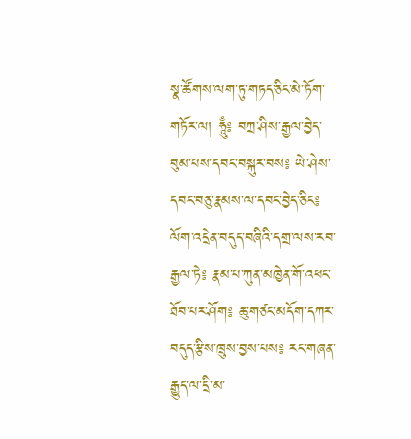སྣ་ཚོགས་ལག་ཏུ་གཏད་ཅིང་མེ་ཏོག་གཏོར་ལ། ཧཱུྃ༔ བཀྲ་ཤིས་རྒྱལ་བྱེད་བུམ་པས་དབང་བསྐུར་བས༔ ཡེ་ཤེས་དབང་བཅུ་རྣམས་ལ་དབང་བྱེད་ཅིང༔ ལོག་འདྲེན་བདུད་བཞིའི་དགྲ་ལས་རབ་རྒྱལ་ཏེ༔ རྣམ་པ་ཀུན་མཁྱེན་གོ་འཕང་ཐོབ་པར་ཤོག༔ ཆུ་གཙང་མདོག་དཀར་བདུད་རྩིས་ཁྲུས་བྱས་པས༔ རང་གཞན་རྒྱུད་ལ་དྲི་མ་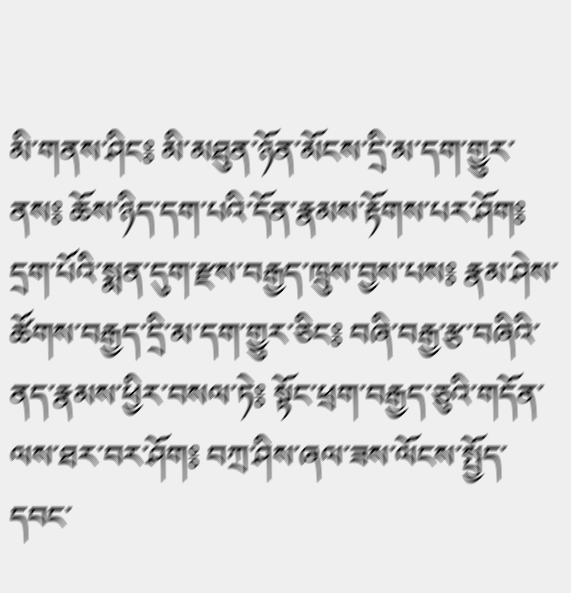མི་གནས་ཤིང༔ མི་མཐུན་ཉོན་མོངས་དྲི་མ་དག་གྱུར་ནས༔ ཆོས་ཉིད་དག་པའི་དོན་རྣམས་རྟོགས་པར་ཤོག༔ དྲག་པོའི་སྨན་དུག་རྫས་བརྒྱད་ཁྲུས་བྱས་པས༔ རྣམ་ཤེས་ཚོགས་བརྒྱད་དྲི་མ་དག་གྱུར་ཅིང༔ བཞི་བརྒྱ་རྩ་བཞིའི་ནད་རྣམས་ཕྱིར་བསལ་ཏེ༔ སྟོང་ཕྲག་བརྒྱད་ཅུའི་གདོན་ལས་ཐར་བར་ཤོག༔ བཀྲ་ཤིས་ཞལ་ཟས་ལོངས་སྤྱོད་དབང་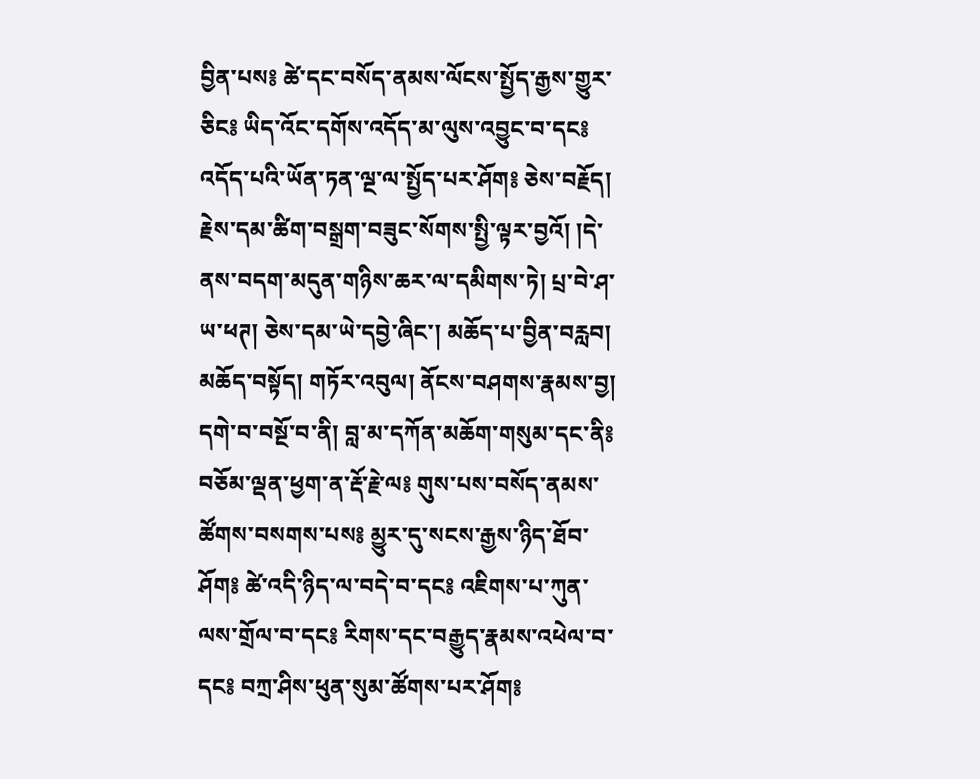བྱིན་པས༔ ཚེ་དང་བསོད་ནམས་ལོངས་སྤྱོད་རྒྱས་གྱུར་ཅིང༔ ཡིད་འོང་དགོས་འདོད་མ་ལུས་འབྱུང་བ་དང༔ འདོད་པའི་ཡོན་ཏན་ལྔ་ལ་སྤྱོད་པར་ཤོག༔ ཅེས་བརྗོད། རྗེས་དམ་ཚིག་བསྒྲག་བཟུང་སོགས་སྤྱི་ལྟར་བྱའོ། །དེ་ནས་བདག་མདུན་གཉིས་ཆར་ལ་དམིགས་ཏེ། པྲ་བེ་ཤ་ཡ་ཕཊ། ཅེས་དམ་ཡེ་དབྱེ་ཞིང་། མཆོད་པ་བྱིན་བརླབ། མཆོད་བསྟོད། གཏོར་འབུལ། ནོངས་བཤགས་རྣམས་བྱ། དགེ་བ་བསྔོ་བ་ནི། བླ་མ་དཀོན་མཆོག་གསུམ་དང་ནི༔ བཅོམ་ལྡན་ཕྱག་ན་རྡོ་རྗེ་ལ༔ གུས་པས་བསོད་ནམས་ཚོགས་བསགས་པས༔ མྱུར་དུ་སངས་རྒྱས་ཉིད་ཐོབ་ཤོག༔ ཚེ་འདི་ཉིད་ལ་བདེ་བ་དང༔ འཇིགས་པ་ཀུན་ལས་གྲོལ་བ་དང༔ རིགས་དང་བརྒྱུད་རྣམས་འཕེལ་བ་དང༔ བཀྲ་ཤིས་ཕུན་སུམ་ཚོགས་པར་ཤོག༔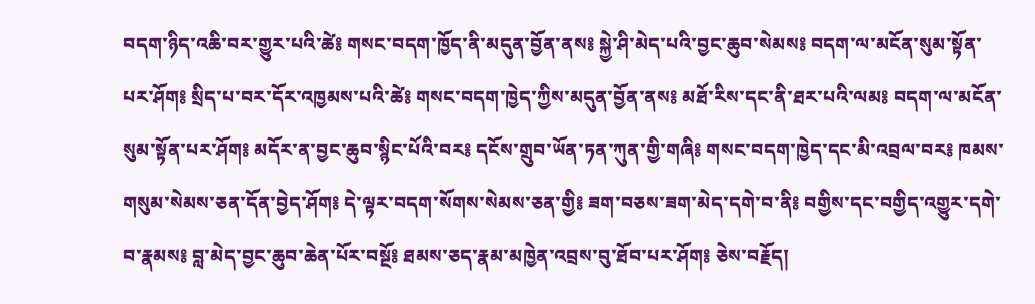བདག་ཉིད་འཆི་བར་གྱུར་པའི་ཚེ༔ གསང་བདག་ཁྱོད་ནི་མདུན་བྱོན་ནས༔ སྐྱེ་ཤི་མེད་པའི་བྱང་ཆུབ་སེམས༔ བདག་ལ་མངོན་སུམ་སྟོན་པར་ཤོག༔ སྲིད་པ་བར་དོར་འཁྱམས་པའི་ཚེ༔ གསང་བདག་ཁྱེད་ཀྱིས་མདུན་བྱོན་ནས༔ མཐོ་རིས་དང་ནི་ཐར་པའི་ལམ༔ བདག་ལ་མངོན་སུམ་སྟོན་པར་ཤོག༔ མདོར་ན་བྱང་ཆུབ་སྙིང་པོའི་བར༔ དངོས་གྲུབ་ཡོན་ཏན་ཀུན་གྱི་གཞི༔ གསང་བདག་ཁྱེད་དང་མི་འབྲལ་བར༔ ཁམས་གསུམ་སེམས་ཅན་དོན་བྱེད་ཤོག༔ དེ་ལྟར་བདག་སོགས་སེམས་ཅན་གྱི༔ ཟག་བཅས་ཟག་མེད་དགེ་བ་ནི༔ བགྱིས་དང་བགྱིད་འགྱུར་དགེ་བ་རྣམས༔ བླ་མེད་བྱང་ཆུབ་ཆེན་པོར་བསྔོ༔ ཐམས་ཅད་རྣམ་མཁྱེན་འབྲས་བུ་ཐོབ་པར་ཤོག༔ ཅེས་བརྗོད།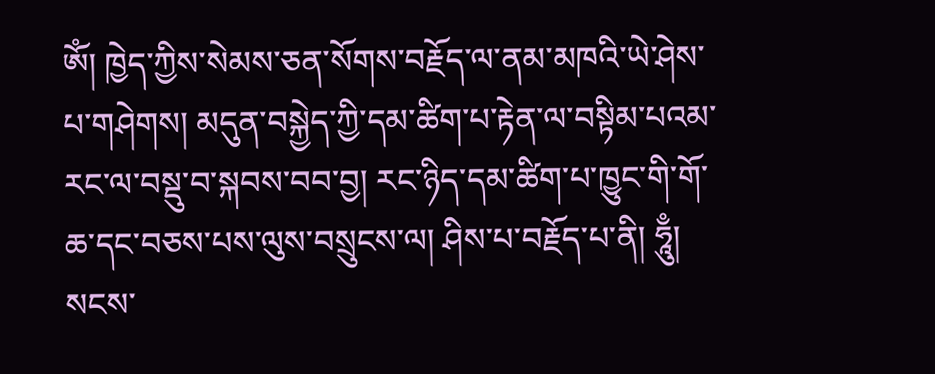ཨོཾ། ཁྱེད་ཀྱིས་སེམས་ཅན་སོགས་བརྗོད་ལ་ནམ་མཁའི་ཡེ་ཤེས་པ་གཤེགས། མདུན་བསྐྱེད་ཀྱི་དམ་ཚིག་པ་རྟེན་ལ་བསྟིམ་པའམ་རང་ལ་བསྡུ་བ་སྐབས་བབ་བྱ། རང་ཉིད་དམ་ཚིག་པ་ཁྱུང་གི་གོ་ཆ་དང་བཅས་པས་ལུས་བསྲུངས་ལ། ཤིས་པ་བརྗོད་པ་ནི། ཧཱུྃ། སངས་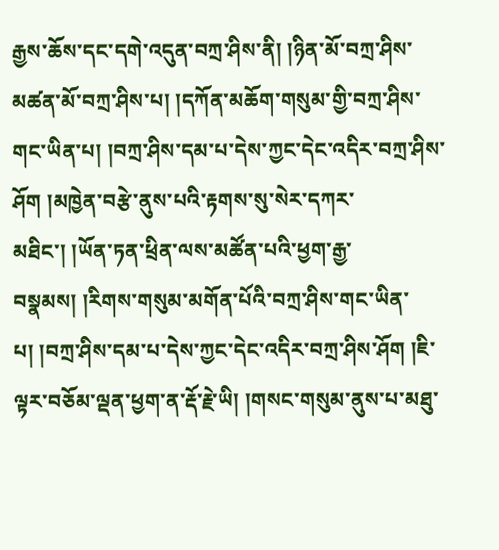རྒྱས་ཆོས་དང་དགེ་འདུན་བཀྲ་ཤིས་ནི། །ཉིན་མོ་བཀྲ་ཤིས་མཚན་མོ་བཀྲ་ཤིས་པ། །དཀོན་མཆོག་གསུམ་གྱི་བཀྲ་ཤིས་གང་ཡིན་པ། །བཀྲ་ཤིས་དམ་པ་དེས་ཀྱང་དེང་འདིར་བཀྲ་ཤིས་ཤོག །མཁྱེན་བརྩེ་ནུས་པའི་རྟགས་སུ་སེར་དཀར་མཐིང་། །ཡོན་ཏན་ཕྲིན་ལས་མཚོན་པའི་ཕྱག་རྒྱ་བསྣམས། །རིགས་གསུམ་མགོན་པོའི་བཀྲ་ཤིས་གང་ཡིན་པ། །བཀྲ་ཤིས་དམ་པ་དེས་ཀྱང་དེང་འདིར་བཀྲ་ཤིས་ཤོག །ཇི་ལྟར་བཅོམ་ལྡན་ཕྱག་ན་རྡོ་རྗེ་ཡི། །གསང་གསུམ་ནུས་པ་མཐུ་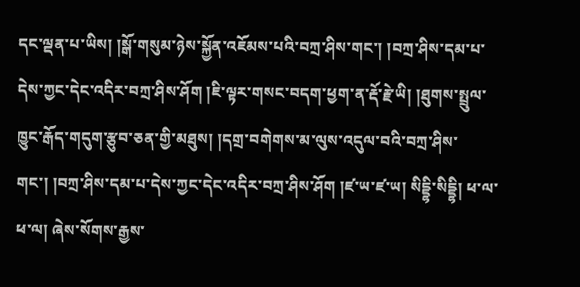དང་ལྡན་པ་ཡིས། །སྒོ་གསུམ་ཉེས་སྐྱོན་འཇོམས་པའི་བཀྲ་ཤིས་གང་། །བཀྲ་ཤིས་དམ་པ་དེས་ཀྱང་དེང་འདིར་བཀྲ་ཤིས་ཤོག །ཇི་ལྟར་གསང་བདག་ཕྱག་ན་རྡོ་རྗེ་ཡི། །ཐུགས་སྤྲུལ་ཁྱུང་རྒོད་གདུག་རྩུབ་ཅན་གྱི་མཐུས། །དགྲ་བགེགས་མ་ལུས་འདུལ་བའི་བཀྲ་ཤིས་གང་། །བཀྲ་ཤིས་དམ་པ་དེས་ཀྱང་དེང་འདིར་བཀྲ་ཤིས་ཤོག །ཛ་ཡ་ཛ་ཡ། སིདྡྷི་སིདྡྷི། ཕ་ལ་ཕ་ལ། ཞེས་སོགས་རྒྱས་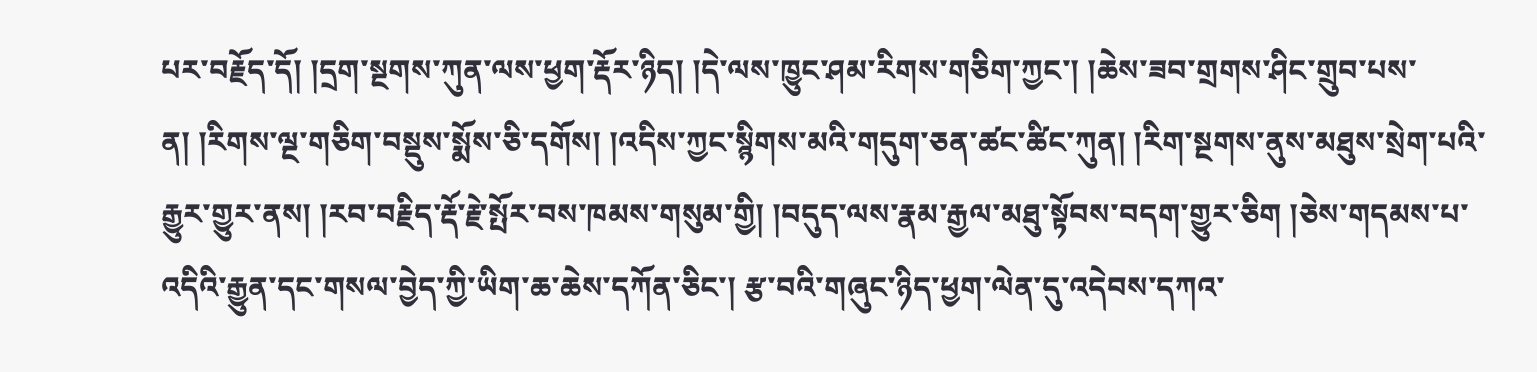པར་བརྗོད་དོ། །དྲག་སྔགས་ཀུན་ལས་ཕྱག་རྡོར་ཉིད། །དེ་ལས་ཁྱུང་ཤམ་རིགས་གཅིག་ཀྱང་། །ཆེས་ཟབ་གྲགས་ཤིང་གྲུབ་པས་ན། །རིགས་ལྔ་གཅིག་བསྡུས་སྨོས་ཅི་དགོས། །འདིས་ཀྱང་སྙིགས་མའི་གདུག་ཅན་ཚང་ཚིང་ཀུན། །རིག་སྔགས་ནུས་མཐུས་སྲེག་པའི་རྒྱུར་གྱུར་ནས། །རབ་བརྗིད་རྡོ་རྗེ་སྤོར་བས་ཁམས་གསུམ་གྱི། །བདུད་ལས་རྣམ་རྒྱལ་མཐུ་སྟོབས་བདག་གྱུར་ཅིག །ཅེས་གདམས་པ་འདིའི་རྒྱུན་དང་གསལ་བྱེད་ཀྱི་ཡིག་ཆ་ཆེས་དཀོན་ཅིང་། རྩ་བའི་གཞུང་ཉིད་ཕྱག་ལེན་དུ་འདེབས་དཀའ་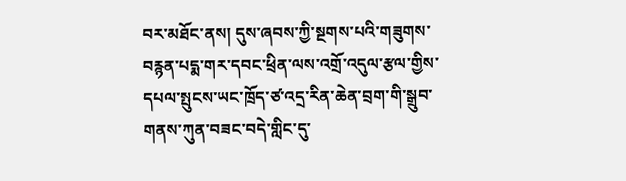བར་མཐོང་ནས། དུས་ཞབས་ཀྱི་སྔགས་པའི་གཟུགས་བརྙན་པདྨ་གར་དབང་ཕྲིན་ལས་འགྲོ་འདུལ་རྩལ་གྱིས་དཔལ་སྤུངས་ཡང་ཁྲོད་ཙ་འདྲ་རིན་ཆེན་བྲག་གི་སྒྲུབ་གནས་ཀུན་བཟང་བདེ་གླིང་དུ་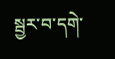སྦྱར་བ་དགེ་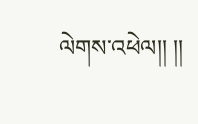ལེགས་འཕེལ།། །།